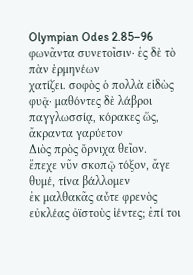Olympian Odes 2.85–96
φωνᾶντα συνετοῖσιν· ἐς δὲ τὸ πὰν ἑρμηνέων
χατίζει. σοφὸς ὁ πολλὰ εἰδὼς φυᾷ· μαθόντες δὲ λάβροι
παγγλωσσίᾳ, κόρακες ὥς, ἄκραντα γαρύετον
Διὸς πρὸς ὄρνιχα θεῖον.
ἔπεχε νῦν σκοπῷ τόξον, ἄγε θυμέ, τίνα βάλλομεν
ἐκ μαλθακᾶς αὖτε φρενὸς εὐκλέας ὀϊστοὺς ἱέντες; ἐπί τοι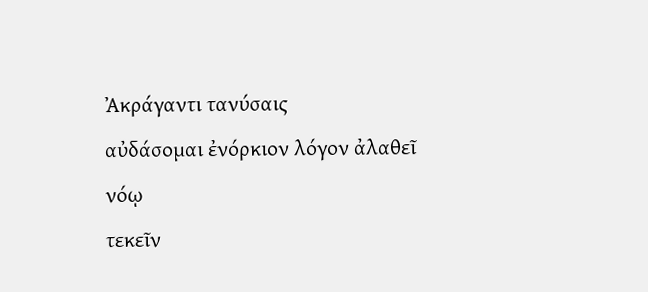Ἀκράγαντι τανύσαις
αὐδάσομαι ἐνόρκιον λόγον ἀλαθεῖ νόῳ
τεκεῖν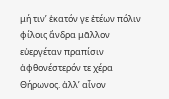μή τινʼ ἑκατόν γε ἐτέων πόλιν φίλοις ἄνδρα μᾶλλον
εὐεργέταν πραπίσιν ἀφθονέστερόν τε χέρα
Θήρωνος. ἀλλʼ αἶνον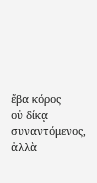ἔβα κόρος
οὐ δίκᾳ συναντόμενος, ἀλλὰ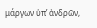μάργων ὑπʼ ἀνδρῶν,